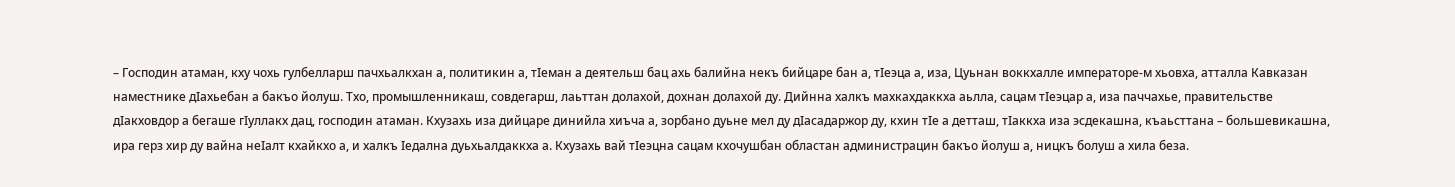– Господин атаман, кху чохь гулбелларш пачхьалкхан а, политикин а, тIеман а деятельш бац ахь балийна некъ бийцаре бан а, тIеэца а, иза, Цуьнан воккхалле императоре-м хьовха, атталла Кавказан наместнике дIахьебан а бакъо йолуш. Тхо, промышленникаш, совдегарш, лаьттан долахой, дохнан долахой ду. Дийнна халкъ махкахдаккха аьлла, сацам тIеэцар а, иза паччахье, правительстве дIакховдор а бегаше гIуллакх дац, господин атаман. Кхузахь иза дийцаре динийла хиъча а, зорбано дуьне мел ду дIасадаржор ду, кхин тIе а детташ, тIаккха иза эсдекашна, къаьсттана – большевикашна, ира герз хир ду вайна неIалт кхайкхо а, и халкъ Iедална дуьхьалдаккха а. Кхузахь вай тIеэцна сацам кхочушбан областан администрацин бакъо йолуш а, ницкъ болуш а хила беза.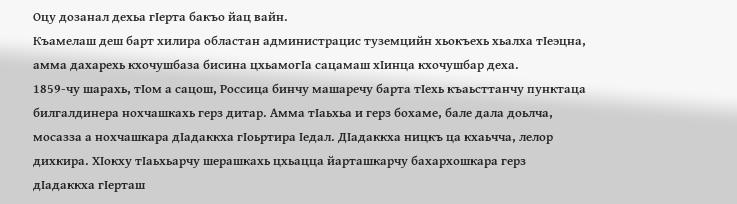Оцу дозанал дехьа гIерта бакъо йац вайн.
Къамелаш деш барт хилира областан администрацис туземцийн хьокъехь хьалха тIеэцна, амма дахарехь кхочушбаза бисина цхьамогIа сацамаш хIинца кхочушбар деха.
1859-чу шарахь, тIом а сацош, Россица бинчу машаречу барта тIехь къаьсттанчу пунктаца билгалдинера нохчашкахь герз дитар. Амма тIаьхьа и герз бохаме, бале дала доьлча, мосазза а нохчашкара дIадаккха гIоьртира Iедал. ДIадаккха ницкъ ца кхаьчча, лелор дихкира. ХIокху тIаьхьарчу шерашкахь цхьацца йарташкарчу бахархошкара герз дIадаккха гIерташ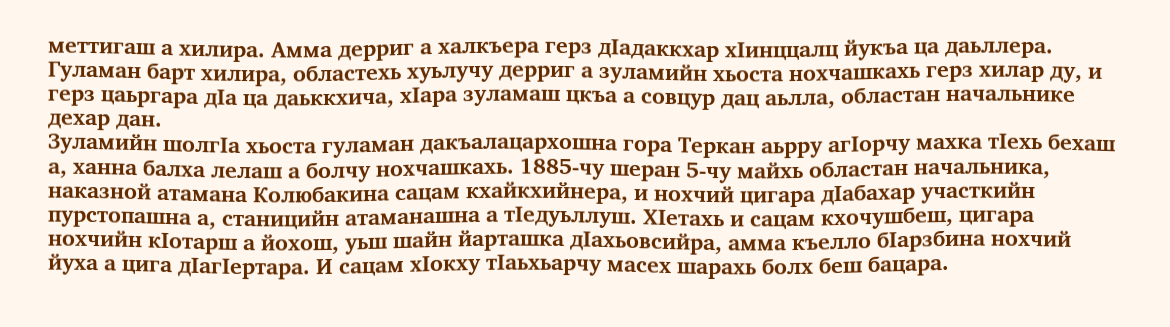меттигаш а хилира. Амма дерриг а халкъера герз дIадаккхар хIинццалц йукъа ца даьллера. Гуламан барт хилира, областехь хуьлучу дерриг а зуламийн хьоста нохчашкахь герз хилар ду, и герз цаьргара дIа ца даьккхича, хIара зуламаш цкъа а совцур дац аьлла, областан начальнике дехар дан.
Зуламийн шолгIa хьоста гуламан дакъалацархошна гора Теркан аьрру агIорчу махка тIехь бехаш а, ханна балха лелаш а болчу нохчашкахь. 1885-чу шеран 5-чу майхь областан начальника, наказной атамана Колюбакина сацам кхайкхийнера, и нохчий цигара дIабахар участкийн пурстопашна а, станицийн атаманашна а тIедуьллуш. ХIетахь и сацам кхочушбеш, цигара нохчийн кIотарш а йохош, уьш шайн йарташка дIахьовсийра, амма къелло бIарзбина нохчий йуха а цига дIагIертара. И сацам хIокху тIаьхьарчу масех шарахь болх беш бацара.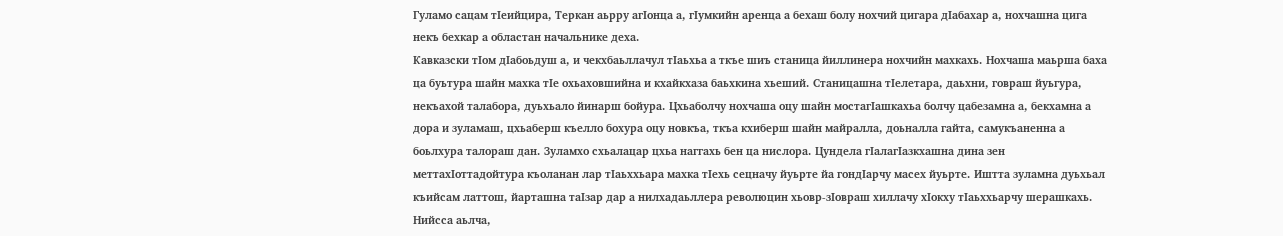Гуламо сацам тIеийцира, Теркан аьрру агIонца а, гIумкийн аренца а бехаш болу нохчий цигара дIабахар а, нохчашна цига некъ бехкар а областан начальнике деха.
Кавказски тIом дIабоьдуш а, и чекхбаьллачул тIаьхьа а ткъе шиъ станица йиллинера нохчийн махкахь. Нохчаша маьрша баха ца буьтура шайн махка тIе охьаховшийна и кхайкхаза баьхкина хьеший. Станицашна тIелетара, даьхни, говраш йуьгура, некъахой талабора, дуьхьало йинарш бойура. Цхьаболчу нохчаша оцу шайн мостагIашкахьа болчу цабезамна а, бекхамна а дора и зуламаш, цхьаберш къелло бохура оцу новкъа, ткъа кхиберш шайн майралла, доьналла гайта, самукъаненна а боьлхура талораш дан. Зуламхо схьалацар цхьа наггахь бен ца нислора. Цундела гIалагIазкхашна дина зен меттахIоттадойтура къоланан лар тIаьххьара махка тIехь сецначу йуьрте йа гондIарчу масех йуьрте. Иштта зуламна дуьхьал къийсам латтош, йарташна таIзар дар а нилхадаьллера революцин хьовр-зIовраш хиллачу хIокху тIаьххьарчу шерашкахь. Нийсса аьлча,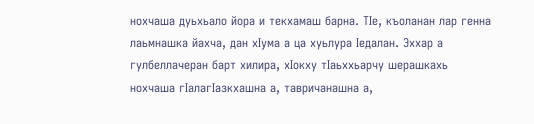нохчаша дуьхьало йора и текхамаш барна. ТIе, къоланан лар генна лаьмнашка йахча, дан хIyмa а ца хуьлура Iедалан. Эххар а гулбеллачеран барт хилира, хIокху тIаьххьарчу шерашкахь нохчаша гIалагIазкхашна а, тавричанашна а,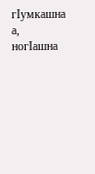гIумкашна а, ногIашна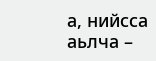а, нийсса аьлча –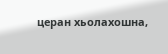церан хьолахошна,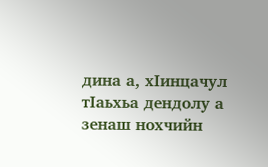дина а, хIинцачул тIаьхьа дендолу а зенаш нохчийн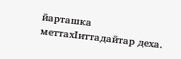йарташка меттахIиттадайтар деха.